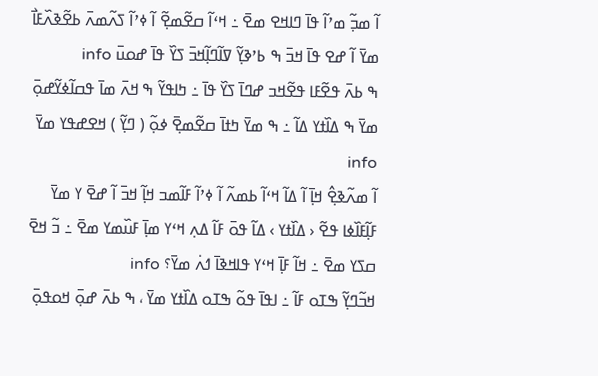ߊ߬ ߘߏ߲߬ ߘߴߊ߬ ߟߊ߫ ߣߊߞߐ ߘߐ߫ ߸ ߞߵߊ߬ ߛߐ߬ߘߐ߲߬ ߊ߬ ߦߴߊ߬ ߖߍ߬ߘߍ߫ ߕߐ߬ߢߍ߰ߓߊ߯ ߘߌ߫ ߊ߬ ߝߐ ߟߊ߫ ߞߏ߫ ߒ ߕߴߢߌ߲߬ ߜߊ߬ߣߊ߲߬ߞߏ߫ ߖߌ߰ ߟߊ߫ ߝߋߎ߫ info
ߒ ߕߍ߫ ߟߐ߬ߓߊ ߟߐ߬ߞߏ ߝߣߊ߫ ߖߌ߰ ߟߊ߫ ߸ ߤߊߟߌ߬ ߒ ߞߍ߫ ߘߊ߫ ߟߛߊ߬ߦߌ߬ߝߋ߲߫ ߘߌ߫ ߒ ߡߊ߰ߙߌ ߡߊ߬ ߸ ߒ ߘߌ߫ ߤߙߊ߫ ߛߐ߬ߘߐ߲߫ ߦߋ߲߬ ( ߣߌ߲߬ ) ߞߐߝߟߌ ߘߌ߫ info
ߊ߬ ߘߍ߬ߢߐ߲߮ ߞߊ߲߫ ߊ߬ ߡߊ߬ ߞߵߊ߬ ߕߘߍ߬ ߊ߬ ߦߴߊ߬ ߓߊ߬ߘߏ ߞߊ߲߬ ߞߏ߫ ߊ߬ ߝߐ߫ ߌ ߘߌ߫ ߓߊ߲߬ߓߊ߰ߦߊ ߟߐ߬ ‹ ߡߊ߰ߙߌ › ߡߊ߬ ߟߋ߫ ߓߊ߬ ߡߍ߲ ߞߵߌ ߘߊ߲߫ ߓߎ߰ߘߌ ߘߐ߫ ߸ ߏ߬ ߞߐ߫ ߛߖߌ ߘߐ߫ ߸ ߞߊ߬ ߓߊ߲߫ ߞߵߌ ߟߊߞߢߊ߫ ߗߍ߭ ߘߌ߫؟ info
ߞߏ߬ߣߌ߲߬ ߒߠߋ ߓߊ߬ ߸ ߊߟߊ߫ ߟߋ߬ ߒߠߋ ߡߊ߰ߙߌ ߘߌ߫ ، ߒ ߕߍ߫ ߝߋ߲߫ ߞߋߟߋ߲߫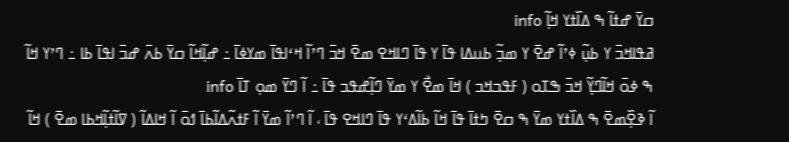ߛߌ߫ ߝߙߊ߬ ߒ ߡߊ߰ߙߌ ߞߊ߲߬ info
ߥߟߊߞߏ߫ ߌ ߕߎ߲߬ ߦߴߊ߬ ߝߐ߫ ߌ ߘߏ߲߬ ߕߎߡߊ ߟߊ߫ ߌ ߟߊ߫ ߣߊߞߐ ߘߐ߫ ߞߏ߫ ߣߴߊ߬ ߞߵߊߟߊ߫ ߘߌߦߊ߫ ߸ ߝߊ߲߬ߞߊ߬ ߛߌ߫ ߕߍ߫ ߝߏ߫ ߊߟߊ߫ ߕߊ ߸ ߣߴߌ ߞߊ߬ ߒ ߦߋ߫ ߞߊ߬ߣߌ߲߬ ߞߏ߫ ߒߠߋ ( ߓߟߏߞߏ ) ߞߊ߫ ߘߐ߯ ߌ ߘߌ߫ ߣߊ߲߬ߝߟߏ ߟߊ߫ ߸ ߊ߬ ߣߌ߫ ߘߋ߲ ߠߊ߫ info
ߊ߬ ߢߐ߲߰ߘߐ߫ ߒ ߡߊ߰ߙߌ ߘߌ߫ ߒ ߛߐ߫ ߤߙߊ߫ ߟߊ߫ ߞߊ߬ ߕߊ߬ߡߵߌ ߟߊ߫ ߣߊߞߐ ߟߊ߫ ، ߊ߬ ߣߴߊ߬ ߘߌ߫ ߊ߬ ߓߙߍ߬ߡߊ߬ߕߊ߫ ߗߋ߫ ߊ߬ ߞߊߡߊ߬ ( ߜߊ߬ߙߊ߲߬ߞߕߊ ߘߐ߫ ) ߞߊ߬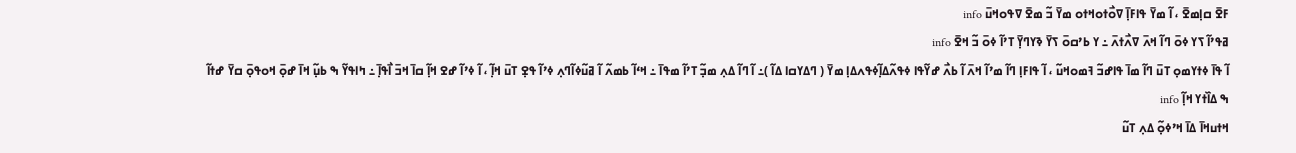ߓߐ߫ ߛߊ߲ߘߐ߫ ، ߊ߬ ߘߌ߫ ߟߊߓߊ߲߫ ߜߋ߯ߙߋߞߙߋ ߘߌ߫ ߏ߬ ߘߐ߫ ߜߟߋߞߎ߫ info
ߥߟߴߊ߬ ߖߌ ߦߋ߫ ߣߊ߬ ߞߍ߫ ߜߍ߯ߙߍ߫ ߸ ߌ ߕߴߛߋ߫ ߖߌ߫ ߢߌߣߌ߲߫ ߠߴߊ߬ ߦߋ߫ ߏ߬ ߞߐ߫ info
ߊ߬ ߟߊ߫ ߦߙߌߘߋ߲ ߠߎ߫ ߣߊ߬ ߘߊ߫ ߟߊߝߏ߬ ߔߘߋߞߎ߬ ، ߊ߬ ߟߊߓߊ߲ ߣߊ߬ ߘߴߊ߬ ߞߍ߫ ߊ߬ ߕߍ߯ ߝߌ߬ߟߊ ߦߟߍ߬ߡߊ߲߬ߦߟߍߡߊ߲ ߘߌ߫ ( ߣߡߌߛߊ ߡߊ߬ )߸ ߊ߬ ߣߊ߬ ߡߍ߲ ߘߏ߲߬ ߠߴߊ߬ ߘߟߊ߫ ߸ ߞߵߊ߬ ߕߘߍ߬ ߊ߬ ߥߎ߬ߦߊ߬ߣߍ߲ ߦߴߊ߬ ߟߐ߲ ߠߎ߫ ߞߊ߲߬ ، ߊ߬ ߦߴߊ߬ ߝߐ ߞߊ߲߬ ߛߊ߫ ߞߏ߫ ߊ߯ߟߊ߲߫ ߸ ߤߊߟߌ߬ ߒ ߕߎ߲߬ ߞߊ߫ ߝߋ߲߫ ߞߋߟߋ߲߫ ߛߌ߫ ߝߙߊ߬ ߒ ߡߊ߰ߙߌ ߞߊ߲߬ info
ߞߙߎߞߊ߫ ߡߊ߫ ߞߴߦߋ߲߬ ߡߍ߲ ߠߎ߬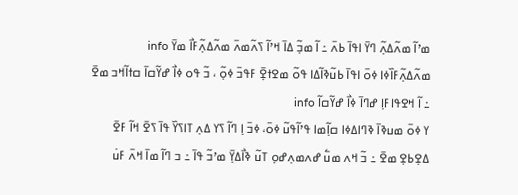ߘߴߊ߬ ߘߍ߬ߡߍ߲߬ ߣߌ߫ ߊߟߊ߫ ߕߍ߫ ߸ ߊ߬ ߘߏ߲߬ ߡߊ߫ ߞߴߊ߬ ߖߍ߬ߘߍ߫ ߘߍ߬ߡߍ߲߬ߓߊ߯ ߘߌ߫ info
ߘߍ߬ߡߍ߲߬ߓߊ߰ߦߊ ߦߋ߫ ߊߟߊ߫ ߕߎ߬ߢߊ߬ߡߊ ߟߋ߬ ߘߐߙߐ߲߫ ߓߟߏ߫ ߦߋ߲߬ ، ߏ߬ ߟߋ ߦߊ߯ ߝߌ߬ߛߊ߫ ߛߙߊ߬ߞߏ ߘߐ߫ ߸ ߊ߬ ߞߐߟߊߓߊ߲ ߝߣߊ߫ ߦߊ߯ ߝߌ߬ߛߊ߬ info
ߌ ߦߋ߫ ߘߎߢߊ߫ ߢߣߊߡߦߊ ߛߊ߲߬ߘߊ ߟߴߊ߬ߟߎ߬ ߦߋ߫، ߦߏ߫ ߊ߲ ߣߊ߬ ߖߌ ߡߍ߲ ߠߊߖߌ߰ ߟߊ߫ ߖߐ߫ ߞߊ߬ ߓߐ߫ ߡߐ߲ߕߐ߲ ߘߐ߫ ߸ ߏ߬ ߞߍ ߘߎ߱ ߝߍߘߍ߲ߝߋ߲ ߠߎ߬ ߢߊ߯ߡߌ߲߫ ߘߴߏ߬ ߟߊ߫ ߸ ߏ ߣߊ߬ ߘߊ߫ ߞߍ߫ ߓߎ߭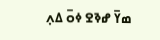ߘߌ߫ ߝߢߐ ߦߋ߫ ߡߍ߲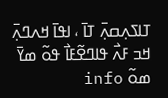ߠߊߖߍ߲ߛߍ߲߫ ߠߊ߫ ، ߊߟߊ߫ ߞߍߣߍ߲߫ ߞߏ ߓߍ߯ ߟߊߣߐ߬ߓߊ߯ ߟߋ߬ ߘߌ߫ ߘߋ߬ info